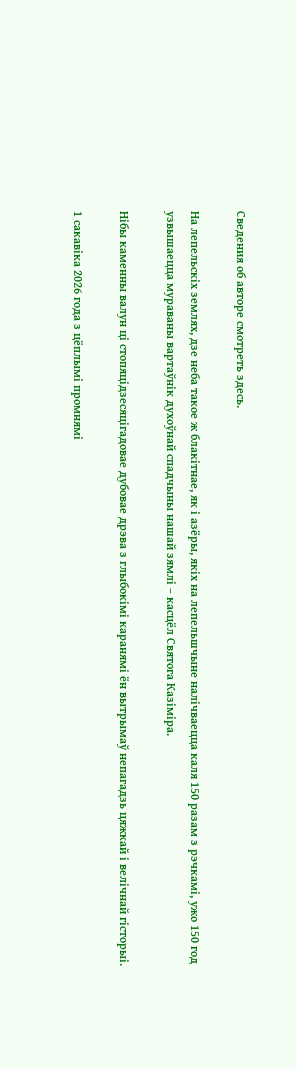Сведения об авторе смотреть здесь.

На лепельскіх землях, дзе неба такое ж блакітнае, як і азёры, якіх на лепельшчыне налічваецца каля 150 разам з рэчкамі, ужо 150 год узвышаецца мураваны вартаўнік духоўнай спадчыны нашай зямлі – касцёл Святога Казіміра.

Нібы каменны валун ці стопяцідзесяцігадовае дубовае дрэва з глыбокімі каранямі ён вытрымаў непагадзь цяжкай і велічнай гісторыі.

1 сакавіка 2026 года з цёплымі промнямі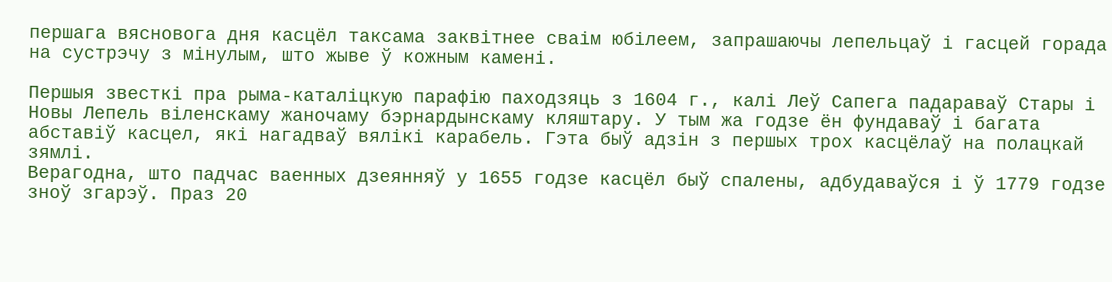першага вясновога дня касцёл таксама заквітнее сваім юбілеем, запрашаючы лепельцаў і гасцей горада на сустрэчу з мінулым, што жыве ў кожным камені.

Першыя звесткі пра рыма-каталіцкую парафію паходзяць з 1604 г., калі Леў Сапега падараваў Стары і Новы Лепель віленскаму жаночаму бэрнардынскаму кляштару. У тым жа годзе ён фундаваў і багата абставіў касцел, які нагадваў вялікі карабель. Гэта быў адзін з першых трох касцёлаў на полацкай зямлі.
Верагодна, што падчас ваенных дзеянняў у 1655 годзе касцёл быў спалены, адбудаваўся і ў 1779 годзе зноў згарэў. Праз 20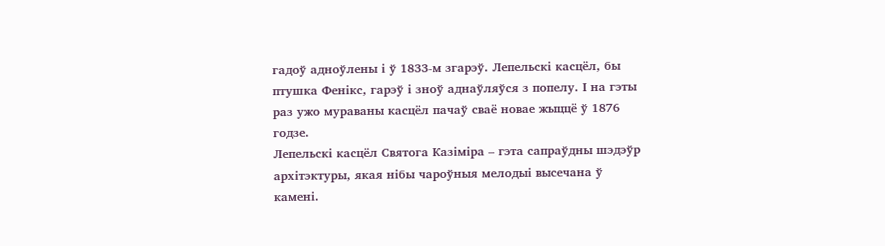гадоў адноўлены і ў 1833-м згарэў. Лепельскі касцёл, бы птушка Фенікс, гарэў і зноў аднаўляўся з попелу. І на гэты раз ужо мураваны касцёл пачаў сваё новае жыццё ў 1876 годзе.
Лепельскі касцёл Святога Казіміра – гэта сапраўдны шэдэўр архітэктуры, якая нібы чароўныя мелодыі высечана ў камені.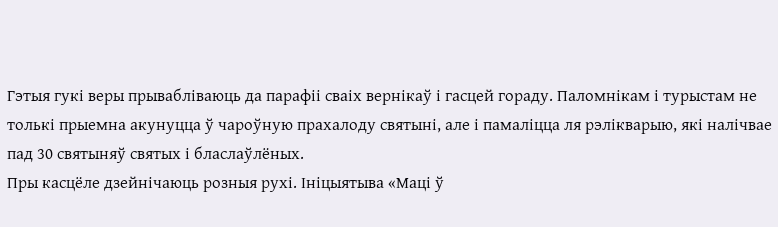Гэтыя гукі веры прывабліваюць да парафіі сваіх вернікаў і гасцей гораду. Паломнікам і турыстам не толькі прыемна акунуцца ў чароўную прахалоду святыні, але і памаліцца ля рэлікварыю, які налічвае пад 30 святыняў святых і бласлаўлёных.
Пры касцёле дзейнічаюць розныя рухі. Ініцыятыва «Маці ў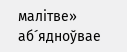малітве» аб´ядноўвае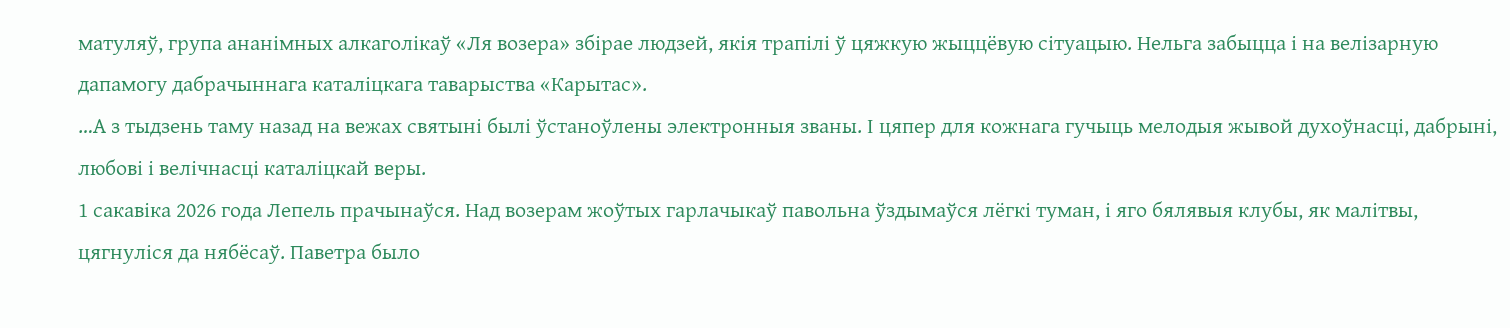матуляў, група ананімных алкаголікаў «Ля возера» збірае людзей, якія трапілі ў цяжкую жыццёвую сітуацыю. Нельга забыцца і на велізарную дапамогу дабрачыннага каталіцкага таварыства «Карытас».
…А з тыдзень таму назад на вежах святыні былі ўстаноўлены электронныя званы. І цяпер для кожнага гучыць мелодыя жывой духоўнасці, дабрыні, любові і велічнасці каталіцкай веры.
1 сакавіка 2026 года Лепель прачынаўся. Над возерам жоўтых гарлачыкаў павольна ўздымаўся лёгкі туман, і яго бялявыя клубы, як малітвы, цягнуліся да нябёсаў. Паветра было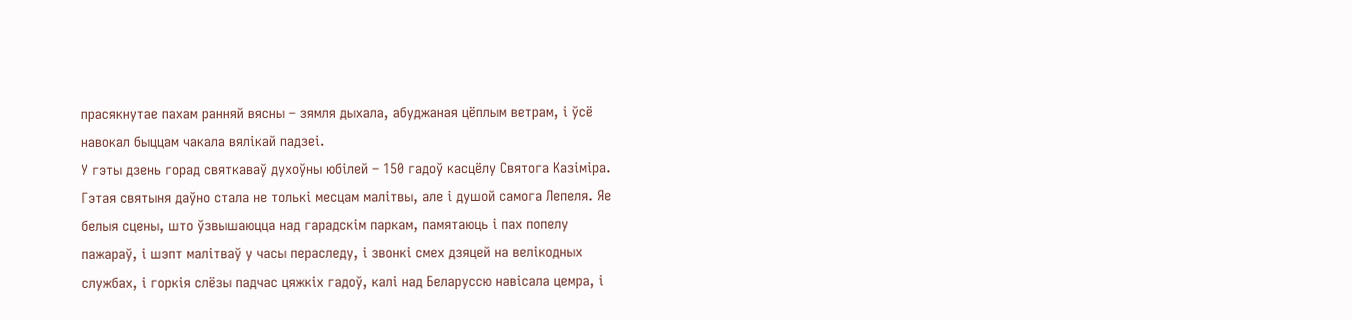прасякнутае пахам ранняй вясны – зямля дыхала, абуджаная цёплым ветрам, і ўсё навокал быццам чакала вялікай падзеі.
У гэты дзень горад святкаваў духоўны юбілей – 150 гадоў касцёлу Святога Казіміра. Гэтая святыня даўно стала не толькі месцам малітвы, але і душой самога Лепеля. Яе белыя сцены, што ўзвышаюцца над гарадскім паркам, памятаюць і пах попелу пажараў, і шэпт малітваў у часы пераследу, і звонкі смех дзяцей на велікодных службах, і горкія слёзы падчас цяжкіх гадоў, калі над Беларуссю навісала цемра, і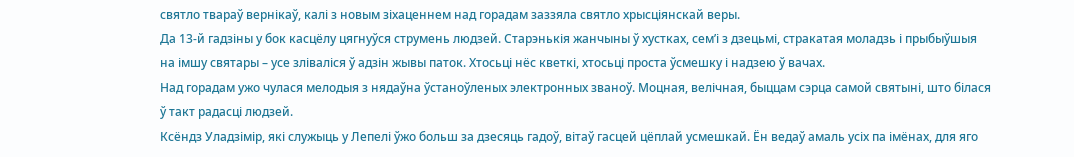святло твараў вернікаў, калі з новым зіхаценнем над горадам заззяла святло хрысціянскай веры.
Да 13-й гадзіны у бок касцёлу цягнуўся струмень людзей. Старэнькія жанчыны ў хустках, сем’і з дзецьмі, стракатая моладзь і прыбыўшыя на імшу святары – усе зліваліся ў адзін жывы паток. Хтосьці нёс кветкі, хтосьці проста ўсмешку і надзею ў вачах.
Над горадам ужо чулася мелодыя з нядаўна ўстаноўленых электронных званоў. Моцная, велічная, быццам сэрца самой святыні, што білася ў такт радасці людзей.
Ксёндз Уладзімір, які служыць у Лепелі ўжо больш за дзесяць гадоў, вітаў гасцей цёплай усмешкай. Ён ведаў амаль усіх па імёнах, для яго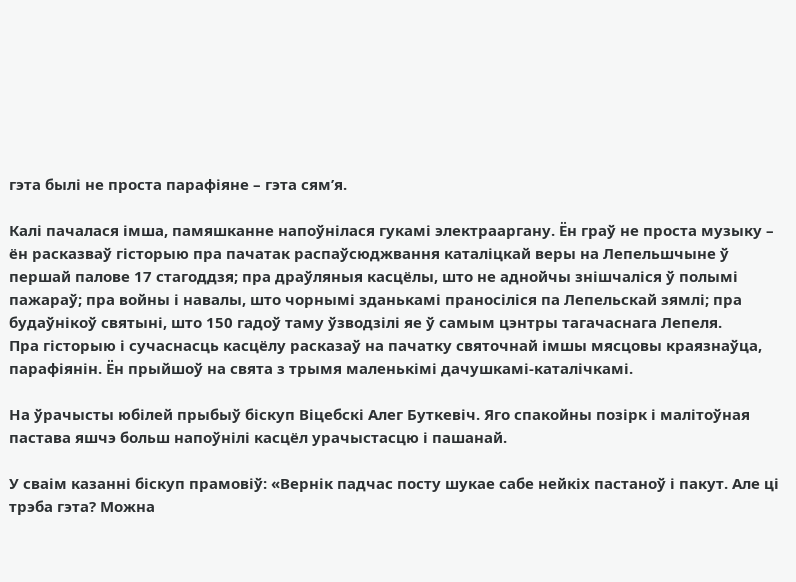гэта былі не проста парафіяне – гэта сям’я.

Калі пачалася імша, памяшканне напоўнілася гукамі электрааргану. Ён граў не проста музыку – ён расказваў гісторыю пра пачатак распаўсюджвання каталіцкай веры на Лепельшчыне ў першай палове 17 стагоддзя; пра драўляныя касцёлы, што не аднойчы знішчаліся ў полымі пажараў; пра войны і навалы, што чорнымі зданькамі праносіліся па Лепельскай зямлі; пра будаўнікоў святыні, што 150 гадоў таму ўзводзілі яе ў самым цэнтры тагачаснага Лепеля.
Пра гісторыю і сучаснасць касцёлу расказаў на пачатку святочнай імшы мясцовы краязнаўца, парафіянін. Ён прыйшоў на свята з трымя маленькімі дачушкамі-каталічкамі.

На ўрачысты юбілей прыбыў біскуп Віцебскі Алег Буткевіч. Яго спакойны позірк і малітоўная пастава яшчэ больш напоўнілі касцёл урачыстасцю і пашанай.

У сваім казанні біскуп прамовіў: «Вернік падчас посту шукае сабе нейкіх пастаноў і пакут. Але ці трэба гэта? Можна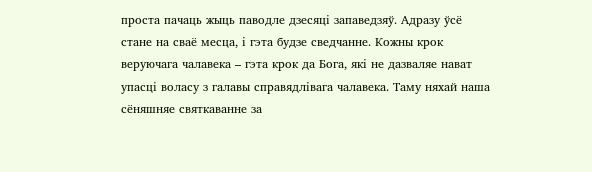проста пачаць жыць паводле дзесяці запаведзяў. Адразу ўсё стане на сваё месца, і гэта будзе сведчанне. Кожны крок веруючага чалавека – гэта крок да Бога, які не дазваляе нават упасці воласу з галавы справядлівага чалавека. Таму няхай наша сёняшняе святкаванне за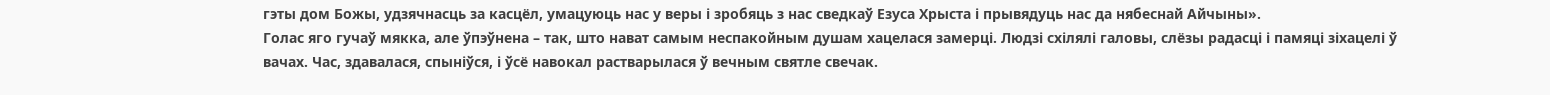гэты дом Божы, удзячнасць за касцёл, умацуюць нас у веры і зробяць з нас сведкаў Езуса Хрыста і прывядуць нас да нябеснай Айчыны».
Голас яго гучаў мякка, але ўпэўнена – так, што нават самым неспакойным душам хацелася замерці. Людзі схілялі галовы, слёзы радасці і памяці зіхацелі ў вачах. Час, здавалася, спыніўся, і ўсё навокал растварылася ў вечным святле свечак.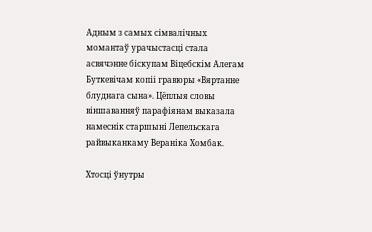Адным з самых сімвалічных момантаў урачыстасці стала асвячэнне біскупам Вiцебскiм Алегам Буткевiчам копіi гравюры «Вяртанне блуднага сына». Цёплыя словы вiншаванняў парафіянам выказала намеснік старшыні Лепельскага райвыканкаму Вераніка Хомбак.

Хтосці ўнутры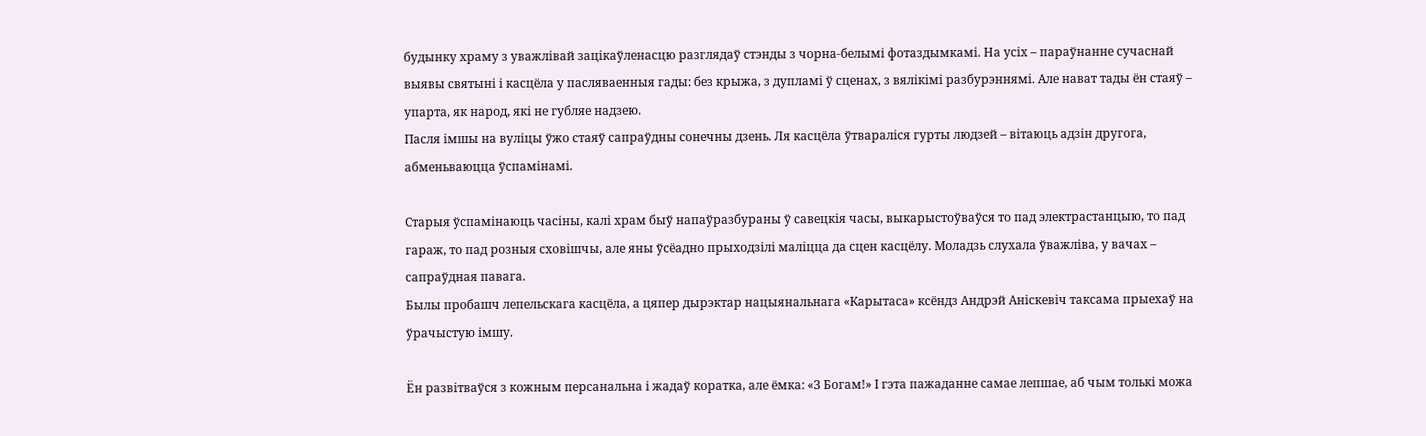будынку храму з уважлівай зацікаўленасцю разглядаў стэнды з чорна-белымі фотаздымкамі. На усіх – параўнанне сучаснай выявы святыні і касцёла у пасляваенныя гады: без крыжа, з дупламі ў сценах, з вялікімі разбурэннямі. Але нават тады ён стаяў – упарта, як народ, які не губляе надзею.
Пасля імшы на вуліцы ўжо стаяў сапраўдны сонечны дзень. Ля касцёла ўтвараліся гурты людзей – вітаюць адзін другога, абменьваюцца ўспамінамі.

Старыя ўспамінаюць часіны, калі храм быў напаўразбураны ў савецкія часы, выкарыстоўваўся то пад электрастанцыю, то пад гараж, то пад розныя сховішчы, але яны ўсёадно прыходзілі маліцца да сцен касцёлу. Моладзь слухала ўважліва, у вачах – сапраўдная павага.
Былы пробашч лепельскага касцёла, а цяпер дырэктар нацыянальнага «Карытаса» ксёндз Андрэй Аніскевіч таксама прыехаў на ўрачыстую імшу.

Ён развітваўся з кожным персанальна і жадаў коратка, але ёмка: «З Богам!» І гэта пажаданне самае лепшае, аб чым толькі можа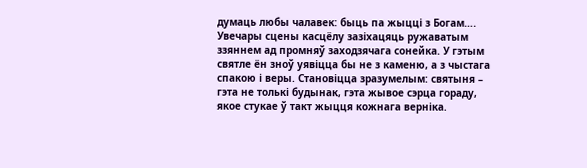думаць любы чалавек: быць па жыцці з Богам….
Увечары сцены касцёлу зазіхацяць ружаватым ззяннем ад промняў заходзячага сонейка. У гэтым святле ён зноў уявіцца бы не з каменю, а з чыстага спакою і веры. Становіцца зразумелым: святыня – гэта не толькі будынак, гэта жывое сэрца гораду, якое стукае ў такт жыцця кожнага верніка.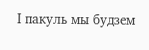І пакуль мы будзем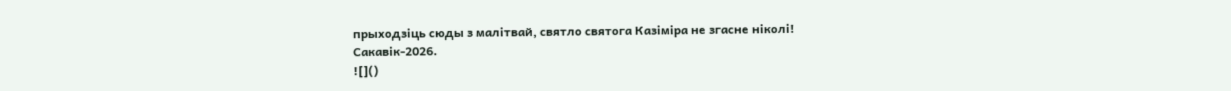прыходзіць сюды з малітвай, святло святога Казіміра не згасне ніколі!
Сакавік-2026.
![]()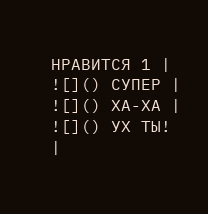НРАВИТСЯ 1 |
![]() СУПЕР |
![]() ХА-ХА |
![]() УХ ТЫ! |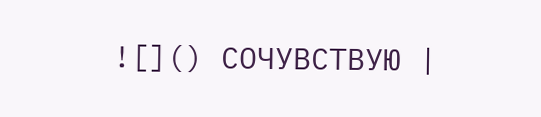![]() СОЧУВСТВУЮ |